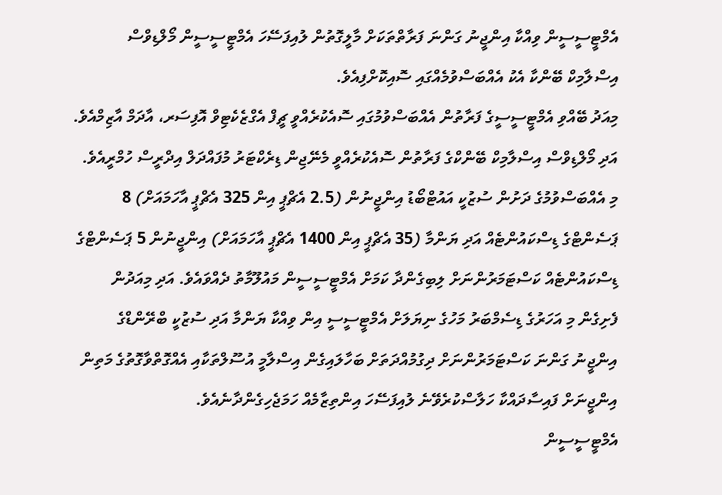އެމްޓީސީސީން ވިއްކާ އިންޖީނު ގަންނަ ފަރާތްތަކަށް މާލީގޮތުން ލުއިފަސޭހަ އެމްޓީސީސީން މޯލްޑިވްސް އިސްލާމިކް ބޭންކާ އެކު އެއްބަސްވުމެއްގައި ސޮއިކޮށްފިއެވެ.
މިއަދު ބޭއްވި އެމްޓީސީސީގެ ފަރާތުން އެއްބަސްވުމުގައި ސޮއެކުރެއްވީ ޗީފް އެގްޒެކެޓިވް އޮފިސަރ، އާދަމް އާޒިމްއެވެ. އަދި މޯލްޑިވްސް އިސްލާމިކް ބޭންކްގެ ފަރާތުން ސޮއެކުރެއްވީ މެނޭޖިން ޑިރެކްޓަރު މުފައްދަލް އިދްރީސް ހުމްރީއެވެ.
މި އެއްބަސްވުމުގެ ދަށުން ސުޒުކީ އައުޓްބޯޑު އިންޖީނުން (2.5 އެޗްޕީ އިން 325 އެޗްޕީ އާހަމައަށް) 8 ޕަސެންޓްގެ ޑިސްކައުންޓެއް އަދި ޔަންމާ (35 އެޗްޕީ އިން 1400 އެޗްޕީ އާހަމައަށް) އިންޖީނުން 5 ޕަސެންޓްގެ ޑިސްކައުންޓެއް ކަސްޓަމަރުންނަށް ލިބިގެންދާ ކަމަށް އެމްޓީސީސީން މައުލޫމާތު ދެއްވައެވެ. އަދި މިއަދުން ފެށިގެން މި އަހަރުގެ ޑިސެމްބަރު މަހުގެ ނިޔަލަށް އެމްޓީސީސީ އިން ވިއްކާ ޔަންމާ އަދި ސުޒުކީ ބްރޭންޑްގެ އިންޖީނު ގަންނަ ކަސްޓަމަރުންނަށް ދިގުމުއްދަތަށް ބަހާލައިގެން އިސްލާމީ އުސޫލްތަކާއި އެއްގޮތްވާގޮތުގެ މަތިން އިންޖީނަށް ފައިސާދައްކާ ހަލާސްކުރެވޭނެ ލުއިފަސޭހަ އިންތިޒާމެއް ހަމަޖެހިގެންދާނެއެވެ.
އެމްޓީސީސީން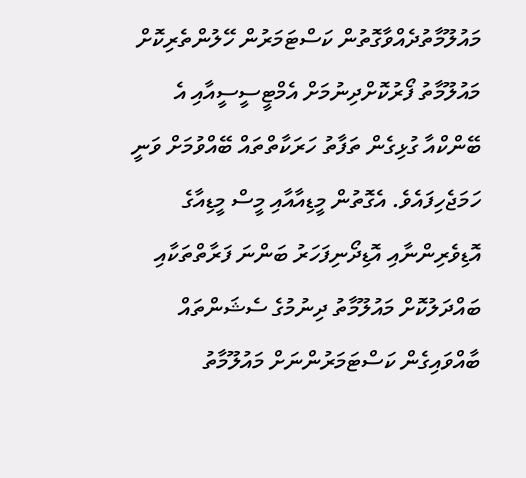މައުލޫމާތުދެއްވާގޮތުން ކަސްޓަމަރުން ހޭލުންތެރިކޮށް މައުލޫމާތު ފޯރުކޮށްދިނުމަށް އެމްޓީސީސީއާއި އެ ބޭންކްއާ ގުޅިގެން ތަފާތު ހަރަކާތްތައް ބޭއްވުމަށް ވަނީ ހަމަޖެހިފައެވެ. އެގޮތުން މީޑިއާއާއި މީސް މީޑިއާގެ އޮޑިވެރިންނާއި އޮޑިދޯނިފަހަރު ބަންނަ ފަރާތްތަކާއި ބައްދަލުކޮށް މައުލޫމާތު ދިނުމުގެ ސެޝަންތައް ބާއްވައިގެން ކަސްޓަމަރުންނަށް މައުލޫމާތު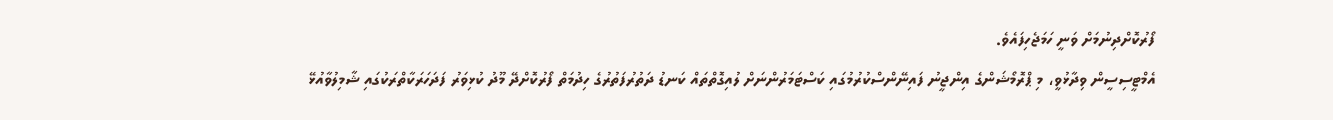ފޯރުކޮށްދިނުމަށް ވަނީ ހަމަޖެހިފައެވެ.
އެމްޓީސިސީން ވިދާޅުވީ، މި ޕްރޮމޯޝަންގެ އިންޖީނު ފައިނޭންސްކުރުމުގައި ކަސްޓަމަރުންނަށް ލުއިގޮތްތައް ކަނޑު ދަތުރުފަތުރުގެ ހިދުމަތް ފޯރުކޮށްދޭ މޫދު ކުޅިވަރު ފަދަހަރަކާތްރަކުގައި ޝާމިލުވާއުޅޭ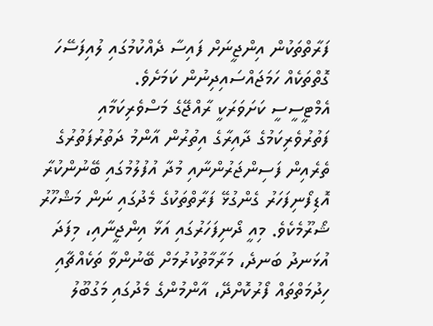ފަރާތްތަކުން އިންޖީނަށް ފައިސާ ދެއްކުމުގައި ލުއިފަސޭހަ ގޮތްތަކެއް ހަމަޖައްސައިދިނުން ކަމަށެވެ.
އެމްޓީސީސީ ކަށަވަރަކީ ރާއްޖޭގެ މަސްވެރިކަމާއި ފަތުރުވެރިކަމުގެ ދާއިރާގެ އިތުރުން އާންމު ދަތުރުފަތުރުގެ ތެރެއިން ފަސިންޖަރުންނާއި މުދާ އުފުލުމުގައި ބޭނުންކުރާ އޮޑިފޯނިފަހަރު ގެންގުޅޭ ފަރާތްތަކުގެ މެދުގައި ނަން މަޝްހޫރު ޝޯރޫމެކެވެ. މިއީ ދޯނިފަހަރުގައި އަޅާ އިންޖީނާއި، މިފަދަ އުޅަނދު ބަނދެ، މަރާމާތުކުރުމަށް ބޭނުންވާ ތަކެއްޗާއި ހިދުމަތްތައް ފޯރުކޮށްދޭ، އާންމުންގެ މެދުގައި މަގުބޫލު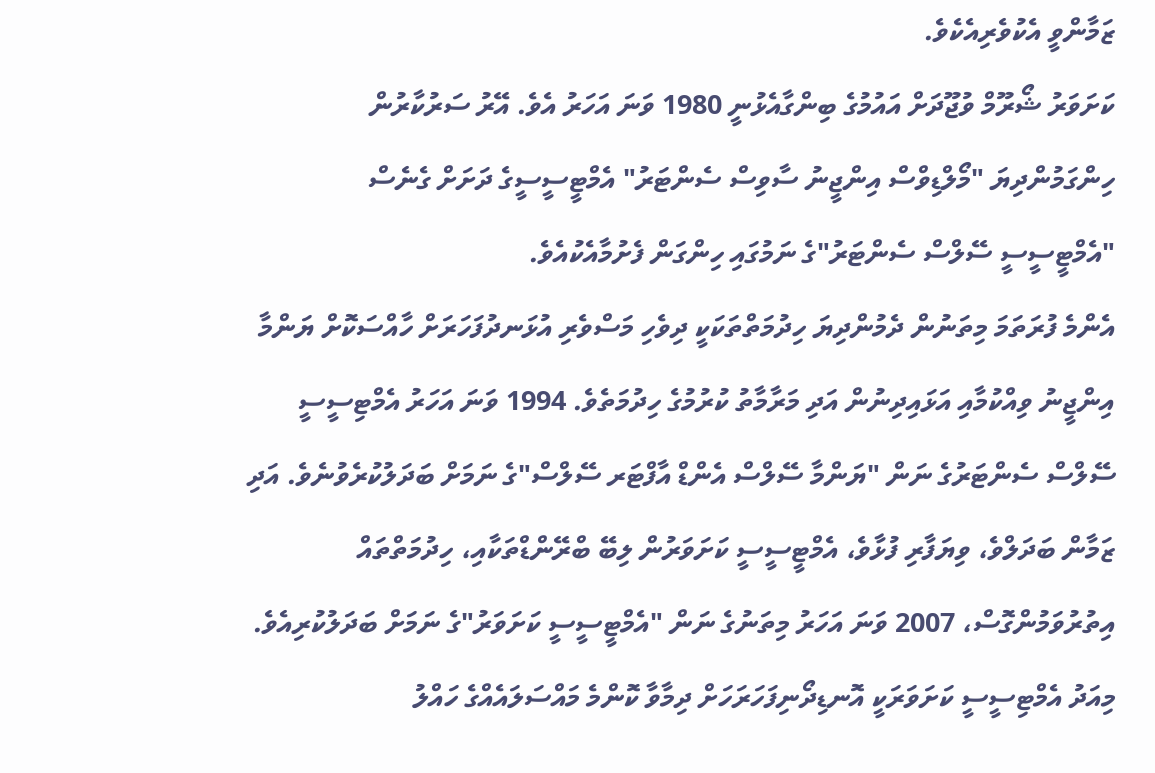ޒަމާންވީ އެކުވެރިއެކެވެ.
ކަށަވަރު ޝޯރޫމް ވުޖޫދަށް އައުމުގެ ބިންގާއެޅުނީ 1980 ވަނަ އަހަރު އެވެ. އޭރު ސަރުކާރުން ހިންގަމުންދިޔަ "މޯލްޑިވްސް އިންޖީނު ސާވިސް ސެންޓަރު" އެމްޓީސީސީގެ ދަށަށް ގެނެސް "އެމްޓީސީސީ ސޭލްސް ސެންޓަރު"ގެ ނަމުގައި ހިންގަން ފެށުމާއެކުއެވެ.
އެންމެ ފުރަތަމަ މިތަނުން ދެމުންދިޔަ ހިދުމަތްތަކަކީ ދިވެހި މަސްވެރި އުޅަނދުފަހަރަށް ހާއްސަކޮށް ޔަންމާ އިންޖީނު ވިއްކުމާއި އަޅައިދިނުން އަދި މަރާމާތު ކުރުމުގެ ހިދުމަތެވެ. 1994 ވަނަ އަހަރު އެމްޓިސީސީ ސޭލްސް ސެންޓަރުގެ ނަން "ޔަންމާ ސޭލްސް އެންޑް އާފްޓަރ ސޭލްސް"ގެ ނަމަށް ބަދަލުކުރެވުނެވެ. އަދި ޒަމާން ބަދަލްވެ، ވިޔަފާރި ފުޅާވެ، އެމްޓީސީސީ ކަށަވަރުން ލިބޭ ބްރޭންޑްތަކާއި، ހިދުމަތްތައް އިތުރުވަމުންގޮސް، 2007 ވަނަ އަހަރު މިތަނުގެ ނަން "އެމްޓީސީސީ ކަށަވަރު"ގެ ނަމަށް ބަދަލުކުރިއެވެ.
މިއަދު އެމްޓިސީސީ ކަށަވަރަކީ އޮނޑިދޯނިފަހަރަހަށް ދިމާވާ ކޮންމެ މައްސަލައެއްގެ ހައްލު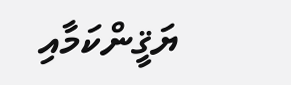ޔަޤީންކަމާއި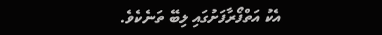އެކު އަތްފޯރާފަށުގައި ލިބޭ ތަނެކެވެ.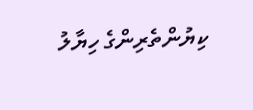ކިޔުންތެރިންގެ ހިޔާލު